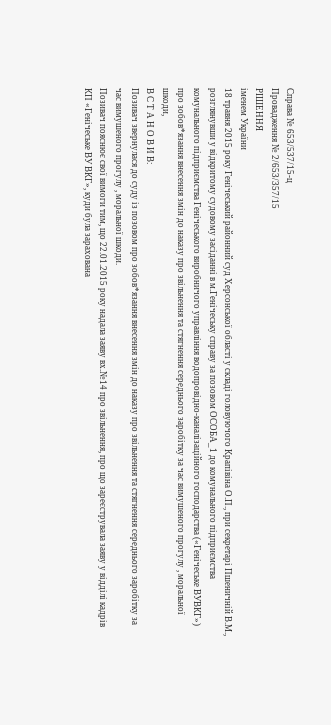Справа № 653/537/15-ц
Провадження № 2/653/357/15
РІШЕННЯ
іменем України
18 травня 2015 року Генічеський районний суд Херсонської області у складі головуючого Крапівіна О.П., при секретарі Пшеничній В.М., розглянувши у відкритому судовому засіданні в м.Генічеську справу за позовом ОСОБА_1 до комунального підприємства комунального підприємства Генічеського виробничого управління водопровідно-каналізаційного господарства («Генічеське ВУВКГ») про зобов*язання внесення змін до наказу про звільнення та стягнення середнього заробітку за час вимушеного прогулу , моральної шкоди,
В С Т А Н О В И В:
Позивач звернулася до суду із позовом про зобов*язання внесення змін до наказу про звільнення та стягнення середнього заробітку за час вимушеного прогулу , моральної шкоди.
Позивач пояснює свої вимоги тим, що 22.01.2015 року надала заяву вх.№14 про звільнення, про що зареєструвала заяву у відділі кадрів КП «Генічеське ВУ ВКГ», куди була зарахована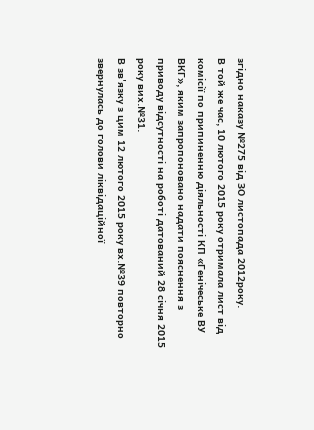згідно наказу №275 від ЗО листопада 2012року.
В той же час, 10 лютого 2015 року отримала лист від комісії по припиненню діяльності КП «Генічеське ВУ ВКГ», яким запропоновано надати пояснення з приводу відсутності на роботі датований 28 січня 2015 року вих.№31.
В зв'язку з цим 12 лютого 2015 року вх.№39 повторно звернулась до голови ліквідаційної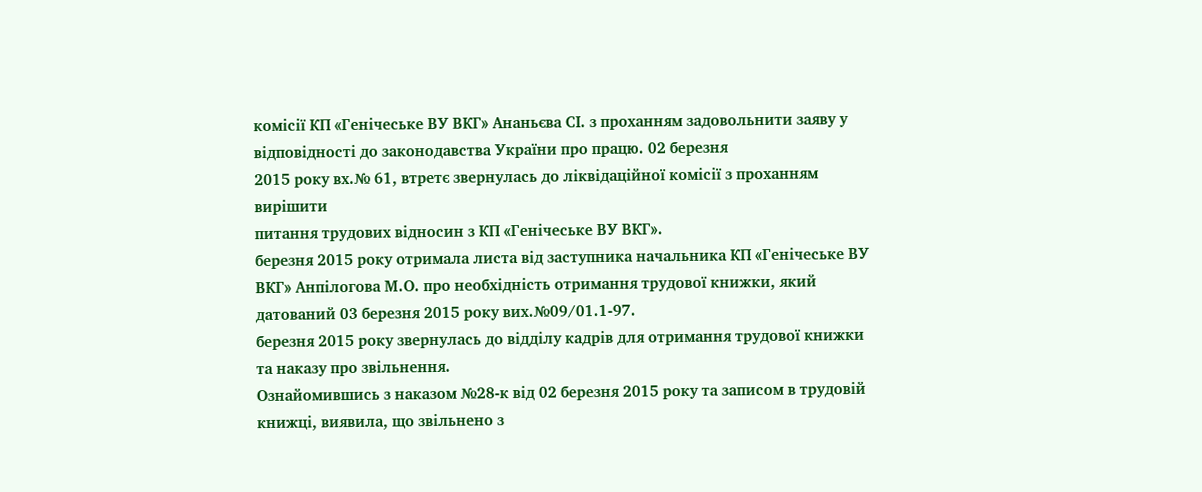комісії КП «Генічеське ВУ ВКГ» Ананьєва СІ. з проханням задовольнити заяву у відповідності до законодавства України про працю. 02 березня
2015 року вх.№ 61, втретє звернулась до ліквідаційної комісії з проханням вирішити
питання трудових відносин з КП «Генічеське ВУ ВКГ».
березня 2015 року отримала листа від заступника начальника КП «Генічеське ВУ ВКГ» Анпілогова М.О. про необхідність отримання трудової книжки, який датований 03 березня 2015 року вих.№09/01.1-97.
березня 2015 року звернулась до відділу кадрів для отримання трудової книжки та наказу про звільнення.
Ознайомившись з наказом №28-к від 02 березня 2015 року та записом в трудовій книжці, виявила, що звільнено з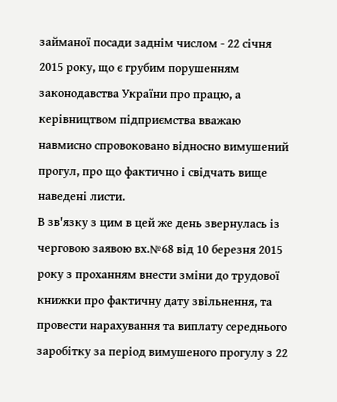займаної посади заднім числом - 22 січня 2015 року, що є грубим порушенням законодавства України про працю, а керівництвом підприємства вважаю навмисно спровоковано відносно вимушений прогул, про що фактично і свідчать вище наведені листи.
В зв'язку з цим в цей же день звернулась із черговою заявою вх.№68 від 10 березня 2015 року з проханням внести зміни до трудової книжки про фактичну дату звільнення, та провести нарахування та виплату середнього заробітку за період вимушеного прогулу з 22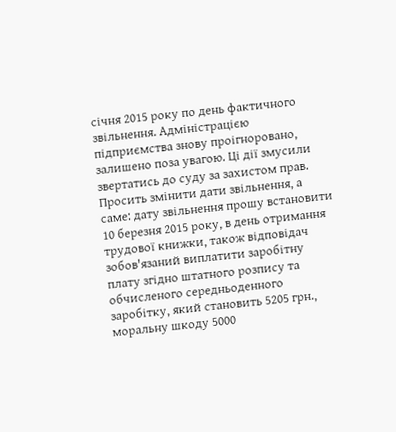січня 2015 року по день фактичного звільнення. Адміністрацією підприємства знову проігноровано, залишено поза увагою. Ці дії змусили звертатись до суду за захистом прав.
Просить змінити дати звільнення, а саме: дату звільнення прошу встановити 10 березня 2015 року, в день отримання трудової книжки, також відповідач зобов'язаний виплатити заробітну плату згідно штатного розпису та обчисленого середньоденного заробітку, який становить 5205 грн., моральну шкоду 5000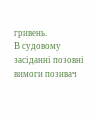гривень.
В судовому засіданні позовні вимоги позивач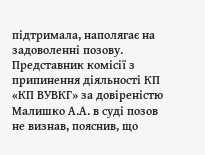підтримала, наполягає на задоволенні позову.
Представник комісії з припинення діяльності КП «КП ВУВКГ» за довіреністю Малишко А.А. в суді позов не визнав, пояснив, що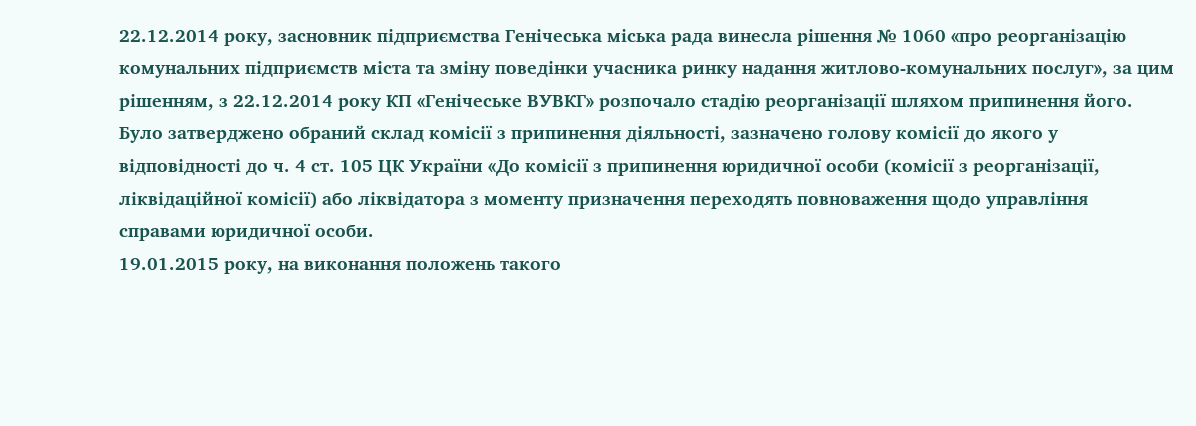22.12.2014 року, засновник підприємства Генічеська міська рада винесла рішення № 1060 «про реорганізацію комунальних підприємств міста та зміну поведінки учасника ринку надання житлово-комунальних послуг», за цим рішенням, з 22.12.2014 року КП «Генічеське ВУВКГ» розпочало стадію реорганізації шляхом припинення його. Було затверджено обраний склад комісії з припинення діяльності, зазначено голову комісії до якого у відповідності до ч. 4 ст. 105 ЦК України «До комісії з припинення юридичної особи (комісії з реорганізації, ліквідаційної комісії) або ліквідатора з моменту призначення переходять повноваження щодо управління справами юридичної особи.
19.01.2015 року, на виконання положень такого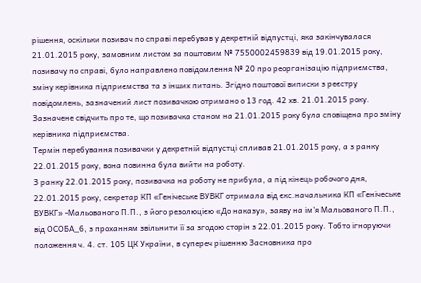рішення, оскільки позивач по справі перебував у декретній відпустці, яка закінчувалася 21.01.2015 року, замовним листом за поштовим № 7550002459839 від 19.01.2015 року, позивачу по справі, було направлено повідомлення № 20 про реорганізацію підприємства, зміну керівника підприємства та з інших питань. Згідно поштової виписки з реєстру повідомлень, зазначений лист позивачкою отримано о 13 год. 42 хв. 21.01.2015 року. Зазначене свідчить про те, що позивачка станом на 21.01.2015 року була сповіщена про зміну керівника підприємства.
Термін перебування позивачки у декретній відпустці спливав 21.01.2015 року, а з ранку 22.01.2015 року, вона повинна була вийти на роботу.
З ранку 22.01.2015 року, позивачка на роботу не прибула, а під кінець робочого дня, 22.01.2015 року, секретар КП «Генічеське ВУВКГ отримала від єкс.начальника КП «Генічеське ВУВКГ» -Мальованого П.П., з його резолюцією «До наказу», заяву на ім'я Мальованого П.П., від ОСОБА_6, з проханням звільнити її за згодою сторін з 22.01.2015 року. Тобто ігноруючи положення ч. 4. ст. 105 ЦК України, в супереч рішенню Засновника про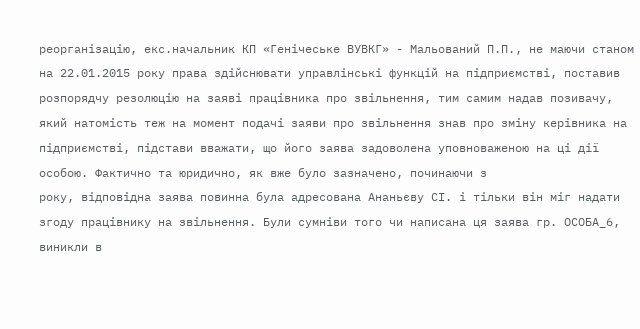реорганізацію, екс.начальник КП «Генічеське ВУВКГ» - Мальований П.П., не маючи станом на 22.01.2015 року права здійснювати управлінські функцій на підприємстві, поставив розпорядчу резолюцію на заяві працівника про звільнення, тим самим надав позивачу, який натомість теж на момент подачі заяви про звільнення знав про зміну керівника на підприємстві, підстави вважати, що його заява задоволена уповноваженою на ці дії особою. Фактично та юридично, як вже було зазначено, починаючи з
року, відповідна заява повинна була адресована Ананьєву СІ. і тільки він міг надати згоду працівнику на звільнення. Були сумніви того чи написана ця заява гр. ОСОБА_6, виникли в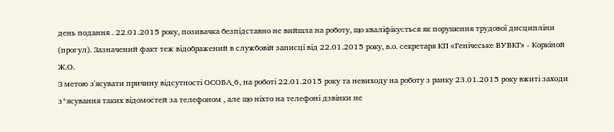день подання . 22.01.2015 року, позивачка безпідставно не вийшла на роботу, що кваліфікується як порушення трудової дисципліни (прогул). Зазначений факт теж відображений в службовій записці від 22.01.2015 року, в.о. секретаря КП «Генічеське ВУВКГ» - Коркіной Ж.О.
З метою з'ясувати причину відсутності ОСОБА_6, на роботі 22.01.2015 року та невиходу на роботу з ранку 23.01.2015 року вжиті заходи з*ясування таких відомостей за телефоном , але що ніхто на телефоні дзвінки не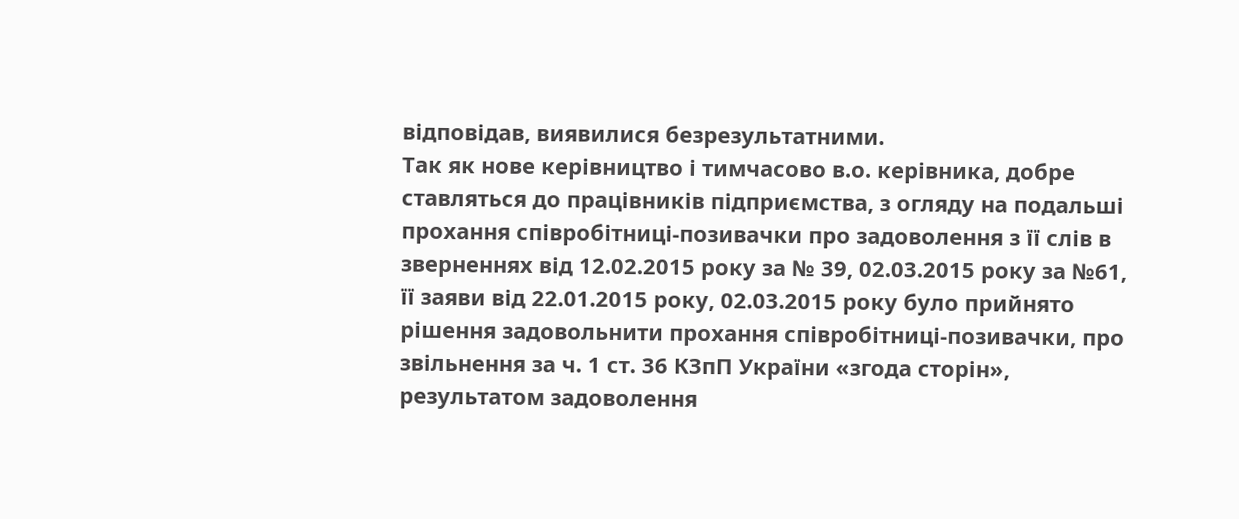відповідав, виявилися безрезультатними.
Так як нове керівництво і тимчасово в.о. керівника, добре ставляться до працівників підприємства, з огляду на подальші прохання співробітниці-позивачки про задоволення з її слів в зверненнях від 12.02.2015 року за № 39, 02.03.2015 року за №61, її заяви від 22.01.2015 року, 02.03.2015 року було прийнято рішення задовольнити прохання співробітниці-позивачки, про звільнення за ч. 1 ст. 36 КЗпП України «згода сторін», результатом задоволення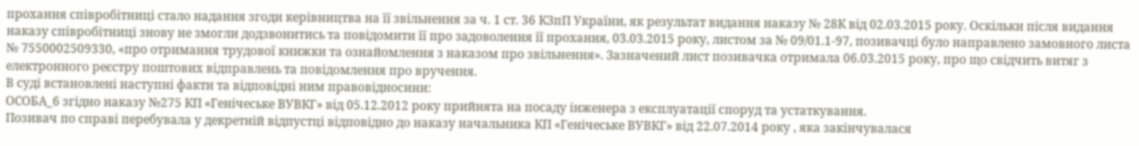прохання співробітниці стало надання згоди керівництва на її звільнення за ч. 1 ст. 36 КЗпП України, як результат видання наказу № 28К від 02.03.2015 року. Оскільки після видання наказу співробітниці знову не змогли додзвонитись та повідомити її про задоволення її прохання, 03.03.2015 року, листом за № 09/01.1-97, позивачці було направлено замовного листа № 7550002509330, «про отримання трудової книжки та ознайомлення з наказом про звільнення». Зазначений лист позивачка отримала 06.03.2015 року, про що свідчить витяг з електронного реєстру поштових відправлень та повідомлення про вручення.
В суді встановлені наступні факти та відповідні ним правовідносини:
ОСОБА_6 згідно наказу №275 КП «Генічеське ВУВКГ» від 05.12.2012 року прийнята на посаду інженера з експлуатації споруд та устаткування.
Позивач по справі перебувала у декретній відпустці відповідно до наказу начальника КП «Генічеське ВУВКГ» від 22.07.2014 року , яка закінчувалася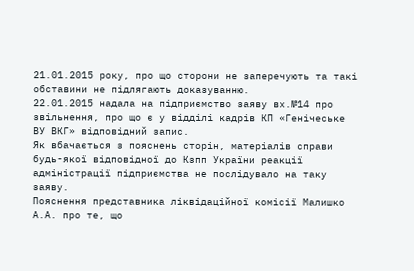21.01.2015 року, про що сторони не заперечують та такі обставини не підлягають доказуванню.
22.01.2015 надала на підприємство заяву вх.№14 про звільнення, про що є у відділі кадрів КП «Генічеське ВУ ВКГ» відповідний запис.
Як вбачається з пояснень сторін, матеріалів справи будь-якої відповідної до Кзпп України реакції адміністрації підприємства не послідувало на таку заяву.
Пояснення представника ліквідаційної комісії Малишко А.А. про те, що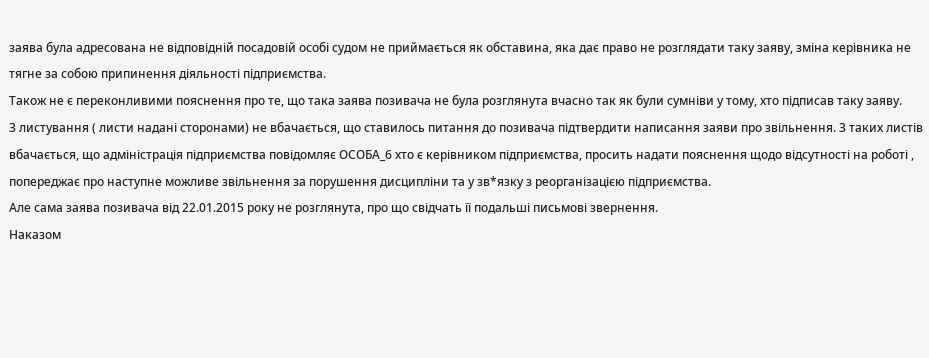заява була адресована не відповідній посадовій особі судом не приймається як обставина, яка дає право не розглядати таку заяву, зміна керівника не тягне за собою припинення діяльності підприємства.
Також не є переконливими пояснення про те, що така заява позивача не була розглянута вчасно так як були сумніви у тому, хто підписав таку заяву.
З листування ( листи надані сторонами) не вбачається, що ставилось питання до позивача підтвердити написання заяви про звільнення. З таких листів вбачається, що адміністрація підприємства повідомляє ОСОБА_6 хто є керівником підприємства, просить надати пояснення щодо відсутності на роботі , попереджає про наступне можливе звільнення за порушення дисципліни та у зв*язку з реорганізацією підприємства.
Але сама заява позивача від 22.01.2015 року не розглянута, про що свідчать її подальші письмові звернення.
Наказом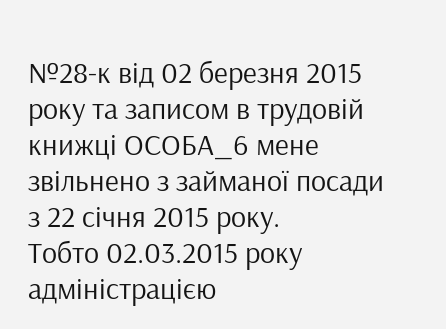№28-к від 02 березня 2015 року та записом в трудовій книжці ОСОБА_6 мене звільнено з займаної посади з 22 січня 2015 року.
Тобто 02.03.2015 року адміністрацією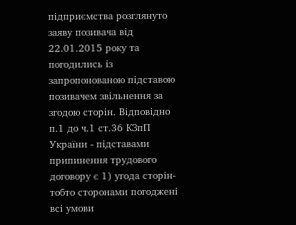підприємства розглянуто заяву позивача від 22.01.2015 року та погодились із запропонованою підставою позивачем звільнення за згодою сторін. Відповідно п.1 до ч.1 ст.36 КЗпП України - підставами припинення трудового договору є 1) угода сторін- тобто сторонами погоджені всі умови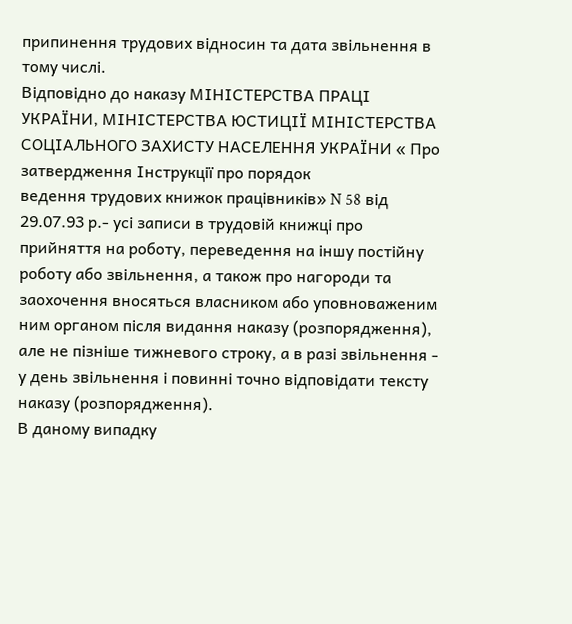припинення трудових відносин та дата звільнення в тому числі.
Відповідно до наказу МІНІСТЕРСТВА ПРАЦІ УКРАЇНИ, МІНІСТЕРСТВА ЮСТИЦІЇ МІНІСТЕРСТВА СОЦІАЛЬНОГО ЗАХИСТУ НАСЕЛЕННЯ УКРАЇНИ « Про затвердження Інструкції про порядок
ведення трудових книжок працівників» N 58 від 29.07.93 р.- усі записи в трудовій книжці про прийняття на роботу, переведення на іншу постійну роботу або звільнення, а також про нагороди та заохочення вносяться власником або уповноваженим ним органом після видання наказу (розпорядження), але не пізніше тижневого строку, а в разі звільнення - у день звільнення і повинні точно відповідати тексту наказу (розпорядження).
В даному випадку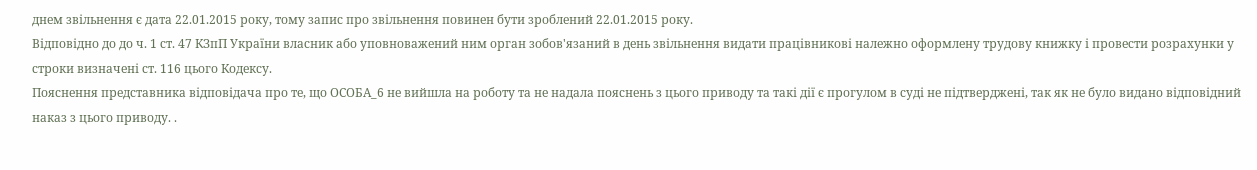днем звільнення є дата 22.01.2015 року, тому запис про звільнення повинен бути зроблений 22.01.2015 року.
Відповідно до до ч. 1 ст. 47 КЗпП України власник або уповноважений ним орган зобов'язаний в день звільнення видати працівникові належно оформлену трудову книжку і провести розрахунки у строки визначені ст. 116 цього Кодексу.
Пояснення представника відповідача про те, що ОСОБА_6 не вийшла на роботу та не надала пояснень з цього приводу та такі дії є прогулом в суді не підтверджені, так як не було видано відповідний наказ з цього приводу. .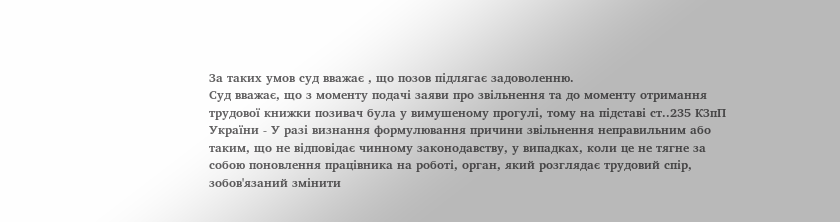За таких умов суд вважає , що позов підлягає задоволенню.
Суд вважає, що з моменту подачі заяви про звільнення та до моменту отримання трудової книжки позивач була у вимушеному прогулі, тому на підставі ст..235 КЗпП України - У разі визнання формулювання причини звільнення неправильним або таким, що не відповідає чинному законодавству, у випадках, коли це не тягне за собою поновлення працівника на роботі, орган, який розглядає трудовий спір, зобов'язаний змінити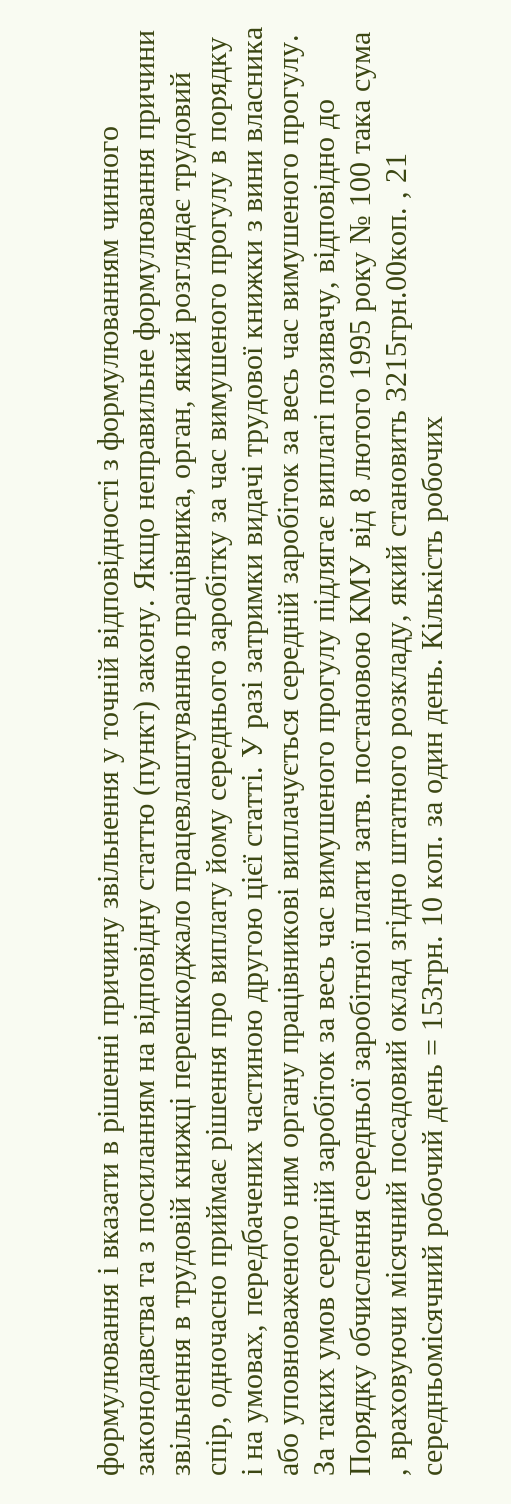формулювання і вказати в рішенні причину звільнення у точній відповідності з формулюванням чинного законодавства та з посиланням на відповідну статтю (пункт) закону. Якщо неправильне формулювання причини звільнення в трудовій книжці перешкоджало працевлаштуванню працівника, орган, який розглядає трудовий спір, одночасно приймає рішення про виплату йому середнього заробітку за час вимушеного прогулу в порядку і на умовах, передбачених частиною другою цієї статті. У разі затримки видачі трудової книжки з вини власника або уповноваженого ним органу працівникові виплачується середній заробіток за весь час вимушеного прогулу.
За таких умов середній заробіток за весь час вимушеного прогулу підлягає виплаті позивачу, відповідно до Порядку обчислення середньої заробітної плати затв. постановою КМУ від 8 лютого 1995 року № 100 така сума , враховуючи місячний посадовий оклад згідно штатного розкладу, який становить 3215грн.00коп. , 21 середньомісячний робочий день = 153грн. 10 коп. за один день. Кількість робочих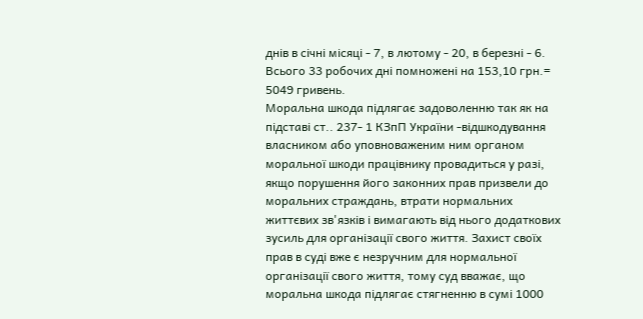днів в січні місяці - 7, в лютому - 20, в березні - 6. Всього 33 робочих дні помножені на 153,10 грн.= 5049 гривень.
Моральна шкода підлягає задоволенню так як на підставі ст.. 237- 1 КЗпП України -відшкодування власником або уповноваженим ним органом моральної шкоди працівнику провадиться у разі, якщо порушення його законних прав призвели до моральних страждань, втрати нормальних життєвих зв'язків і вимагають від нього додаткових зусиль для організації свого життя. Захист своїх прав в суді вже є незручним для нормальної організації свого життя, тому суд вважає, що моральна шкода підлягає стягненню в сумі 1000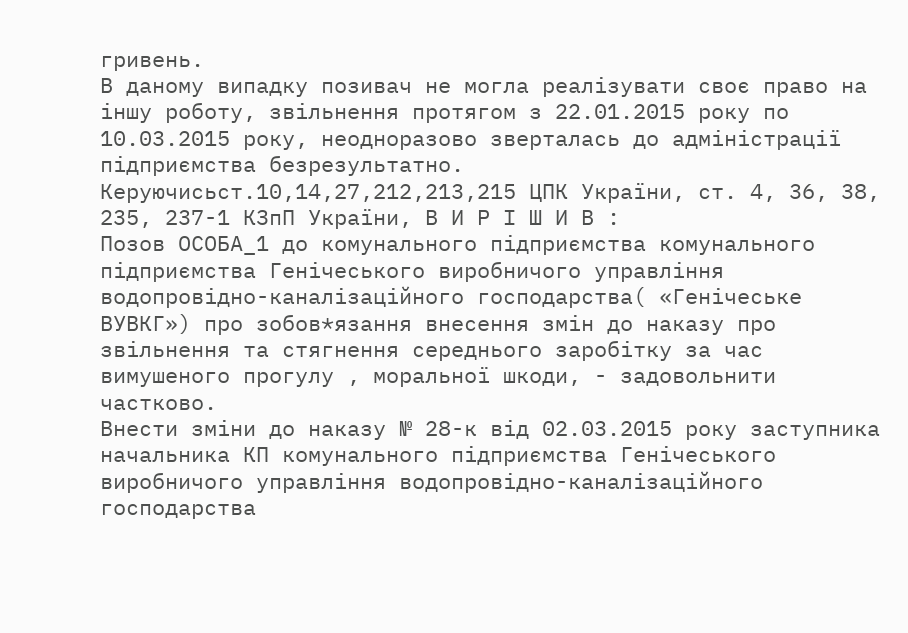гривень.
В даному випадку позивач не могла реалізувати своє право на іншу роботу, звільнення протягом з 22.01.2015 року по 10.03.2015 року, неодноразово зверталась до адміністрації підприємства безрезультатно.
Керуючисьст.10,14,27,212,213,215 ЦПК України, ст. 4, 36, 38, 235, 237-1 КЗпП України, В И Р І Ш И В :
Позов ОСОБА_1 до комунального підприємства комунального підприємства Генічеського виробничого управління водопровідно-каналізаційного господарства( «Генічеське ВУВКГ») про зобов*язання внесення змін до наказу про звільнення та стягнення середнього заробітку за час вимушеного прогулу , моральної шкоди, - задовольнити частково.
Внести зміни до наказу № 28-к від 02.03.2015 року заступника начальника КП комунального підприємства Генічеського виробничого управління водопровідно-каналізаційного господарства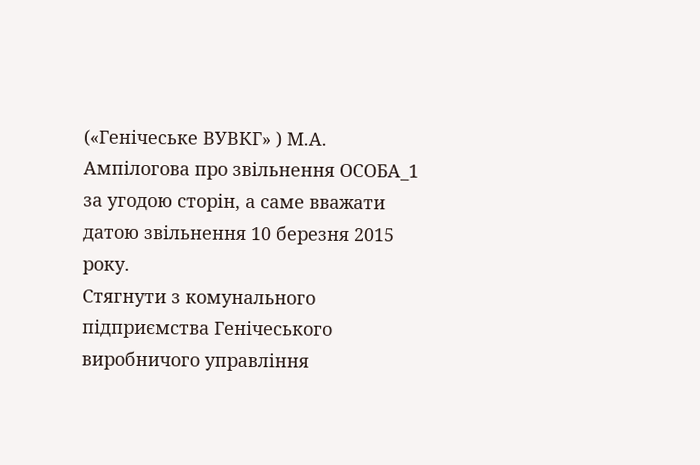(«Генічеське ВУВКГ» ) М.А. Ампілогова про звільнення ОСОБА_1 за угодою сторін, а саме вважати датою звільнення 10 березня 2015 року.
Стягнути з комунального підприємства Генічеського виробничого управління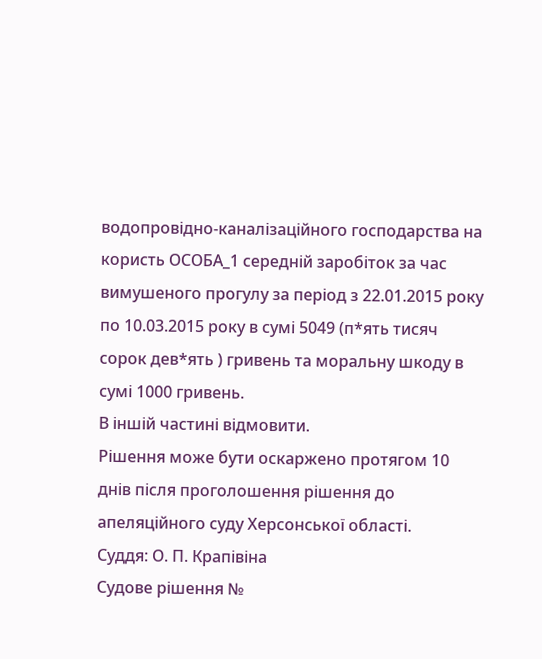водопровідно-каналізаційного господарства на користь ОСОБА_1 середній заробіток за час вимушеного прогулу за період з 22.01.2015 року по 10.03.2015 року в сумі 5049 (п*ять тисяч сорок дев*ять ) гривень та моральну шкоду в сумі 1000 гривень.
В іншій частині відмовити.
Рішення може бути оскаржено протягом 10 днів після проголошення рішення до апеляційного суду Херсонської області.
Суддя: О. П. Крапівіна
Судове рішення №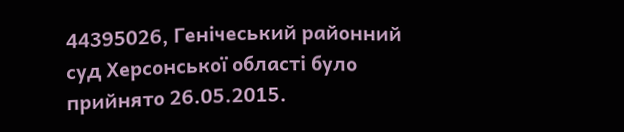44395026, Генічеський районний суд Херсонської області було прийнято 26.05.2015.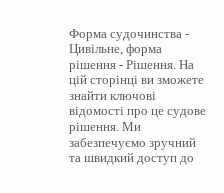Форма судочинства - Цивільне, форма рішення - Рішення. На цій сторінці ви зможете знайти ключові відомості про це судове рішення. Ми забезпечуємо зручний та швидкий доступ до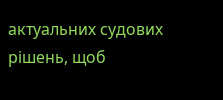актуальних судових рішень, щоб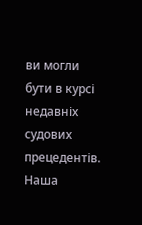ви могли бути в курсі недавніх судових прецедентів. Наша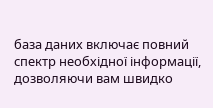база даних включає повний спектр необхідної інформації, дозволяючи вам швидко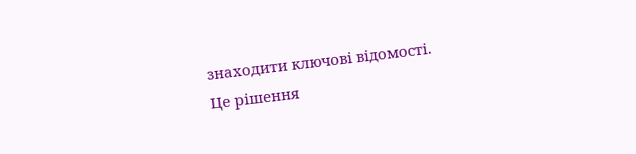знаходити ключові відомості.
Це рішення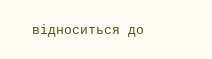відноситься до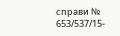справи № 653/537/15-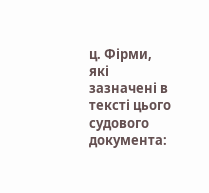ц. Фірми, які зазначені в тексті цього судового документа: